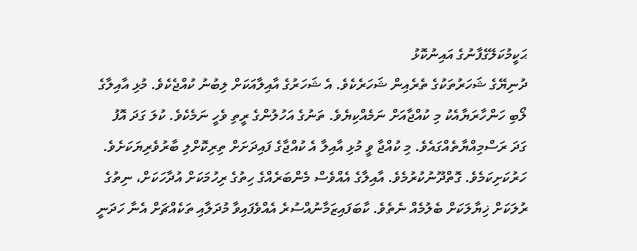ޙަކީމުކަލޭގެފާނުގެ އައިނުކޮޅު
ދުނިޔޭގެ ޝަހަރުތަކުގެ ތެރެއިން ޝަހަރެކެވެ. އެ ޝަހަރުގެ އާއިލާއަކަށް ލިބުނު ކުއްޖެކެވެ. މުޅި އާއިލާގެ ލޯބި ހަންހާރަޔާއެކު މި ކުއްޖާއަށް ނަމެއްކިޔެވެ. ތަނުގެ އަހުލުންގެ ރީތި ވެހީ ނަމެކެވެ. ކުލަ ގަދަ އޮފު ގަދަ ރަސްމިއްޔާތެއްގައެވެ. މި ކުއްޖާ ވީ މުޅި އާއިލާ އެ ކުއްޖާގެ ފައިދަށަށް ތިރިކޮށްލި ބާރުވެރިޔަކަށެވެ. ހަރުކަށިކަމެވެ. ގޮތްދޫނުކުރުމެވެ. އާއިލާގެ އެއްވެސް މެންބަރެއްގެ ހިތުގެ ރިހުމަކަށް އުދާހަކަށް، ނިތުގެ ރުލަކަށް ޚިޔާލަކަށް ބެލުމެއް ނެތެވެ. ކާބަފައިޒަމާނުއްސުރެ އެއްވެފައިވާ މުދަލާއި ތަކެއްޗަށް އެނާ ހަދަނީ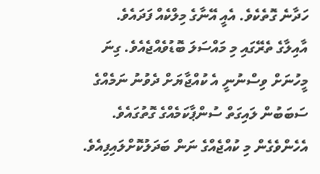ހަދާނެ ގޮތެކެވެ. އެއީ އޭނާގެ މިލްކެއް ފަދައެވެ.
އާއިލާގެ ތެރޭގައި މި މައްސަލަ ބޮޑުވެއްޖެއެވެ. ގިނަ މީހުނަށް ވިސްނުނީ އެ ކުއްޖާޔަށް ދެވުނު ނަމެއްގެ ސަބަބުން ލައިގަތް ސުންޕާކަމެއްގެ ގޮތުގައެވެ. އެހެންވެގެން މި ކުއްޖެއްގެ ނަން ބަދަލުކޮށްލައިފިއެވެ.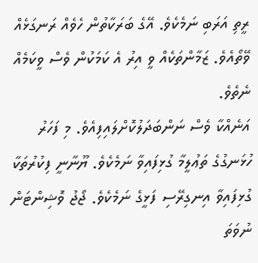ރީތި އަރަބި ނަމެކެވެ. އޭގެ ބަރަކާތުން ހެވެއް ރަނގަޅެއް ވޭތޯއެވެ. ޒަމާންތަކެއް ވީ އިރު އެ ކަމަކުން ވެސް ވީކަމެއް ނެތެވެ.
އަނެއްކާ ވެސް ނަންބަދަލުކޮށްލައިފިއެވެ. މި ފަހަރު ހުޅަނގުގެ ތަޢުލީމާ ގުޅިފައިވާ ނަމެކެވެ. ޔޫނާނީ ފިކުރުތަކާ ގުޅިފައިވާ އިނގިރޭސި ފަޅީގެ ނަމެކެވެ. ޖޯޖު ވޮޝިންޓަން ނުވަތަ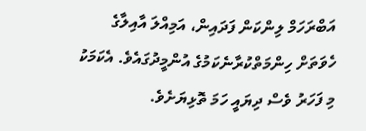އަބްރަހަމް ލިންކަން ފަދައިން، އަމިއްލަ އާއިލާގެ ހެވަތަށް ހިންމަތްކުރާނެކަމުގެ އުންމީދުގައެވެ. އެކަމަކު މި ފަހަރު ވެސް ދިޔައީ ހަމަ ތޮޅިޔަށެވެ.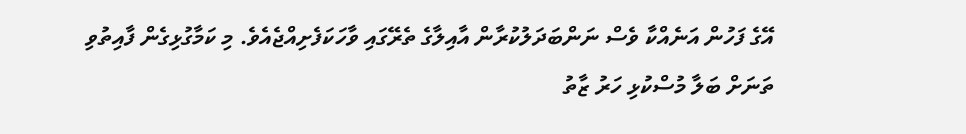އޭގެ ފަހުން އަނެއްކާ ވެސް ނަންބަދަލުކުރާން އާއިލާގެ ތެރޭގައި ވާހަކަފެށިއްޖެއެވެ. މި ކަމާގުޅިގެން ފާއިތުވި ތަނަށް ބަލާ މުސްކުޅި ހަރު ޒާތު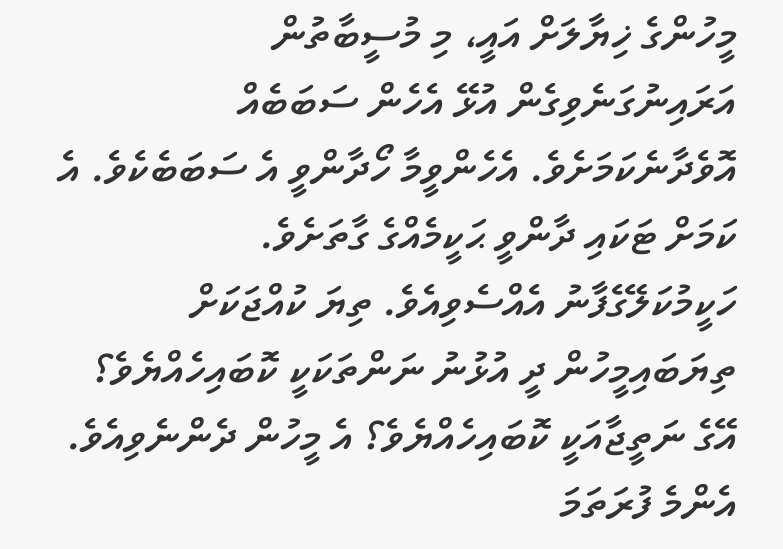މީހުންގެ ޚިޔާލަށް އައީ، މި މުސީބާތުން އަރައިނުގަނެވިގެން އުޅޭ އެހެން ސަބަބެއް އޮވެދާނެކަމަށެވެ. އެހެންވީމާ ހޯދާންވީ އެ ސަބަބެކެވެ. އެ ކަމަށް ޓަކައި ދާންވީ ޙަކީމެއްގެ ގާތަށެވެ.
ހަކީމުކަލޭގެފާނު އެއްސެވިއެވެ. ތިޔަ ކުއްޖަކަށް ތިޔަބައިމީހުން ދީ އުޅުނު ނަންތަކަކީ ކޮބައިހެއްޔެވެ؟ އޭގެ ނަތީޖާއަކީ ކޮބައިހެއްޔެވެ؟ އެ މީހުން ދެންނެވިއެވެ. އެންމެ ފުރަތަމަ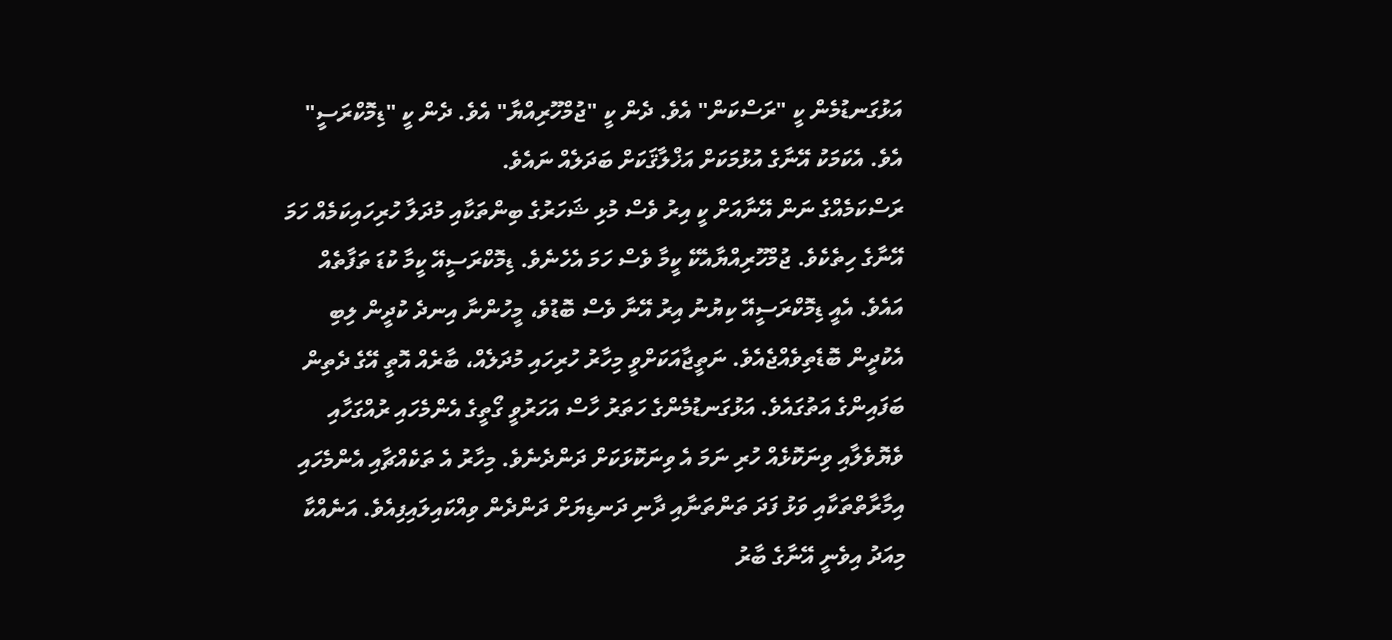އަޅުގަނޑުމެން ކީ "ރަސްކަން" އެވެ. ދެން ކީ "ޖުމްހޫރިއްޔާ" އެވެ. ދެން ކީ "ޑިމޮކްރަސީ" އެވެ. އެކަމަކު އޭނާގެ އުޅުމަކަށް އަޚްލާޤަކަށް ބަދަލެއް ނައެވެ.
ރަސްކަމެއްގެ ނަން އޭނާއަށް ކީ އިރު ވެސް މުޅި ޝަހަރުގެ ބިންތަކާއި މުދަލާ ހުރިހައިކަމެއް ހަމަ އޭނާގެ ހިތެކެވެ. ޖުމްހޫރިއްޔާއެކޭ ކީމާ ވެސް ހަމަ އެހެނެވެ. ޑިމޮކްރަސީއޭ ކީމާ ކުޑަ ތަފާތެއް އައެވެ. އެއީ ޑިމޮކްރަސީއޭ ކިޔުނު އިރު އޭނާ ވެސް ބޮޑުވެ، މީހުންނާ އިނދެ ކުދީން ލިބި އެކުދީން ބޮޑެތިވެއްޖެއެވެ. ނަތީޖާއަކަށްވީ މިހާރު ހުރިހައި މުދަލެއް، ބާރެއް އޮތީ އޭގެ ދެތިން ބަފައިންގެ އަތުގައެވެ. އަޅުގަނޑުމެންގެ ހަތަރު ހާސް އަހަރުވީ ގޯތީގެ އެންމެހައި ރުއްގަހާއި ވެޔޮވެލާއި ވިނަކޮޅެއް ހުރި ނަމަ އެ ވިނަކޮޅަކަށް ދަންދެނެވެ. މިހާރު އެ ތަކެއްޗާއި އެންމެހައި އިމާރާތްތަކާއި ވަޅު ފަދަ ތަންތަނާއި ދާނި ދަނޑިޔަށް ދަންދެން ވިއްކައިލައިފިއެވެ. އަނެއްކާ މިއަދު އިވެނީ އޭނާގެ ބާރު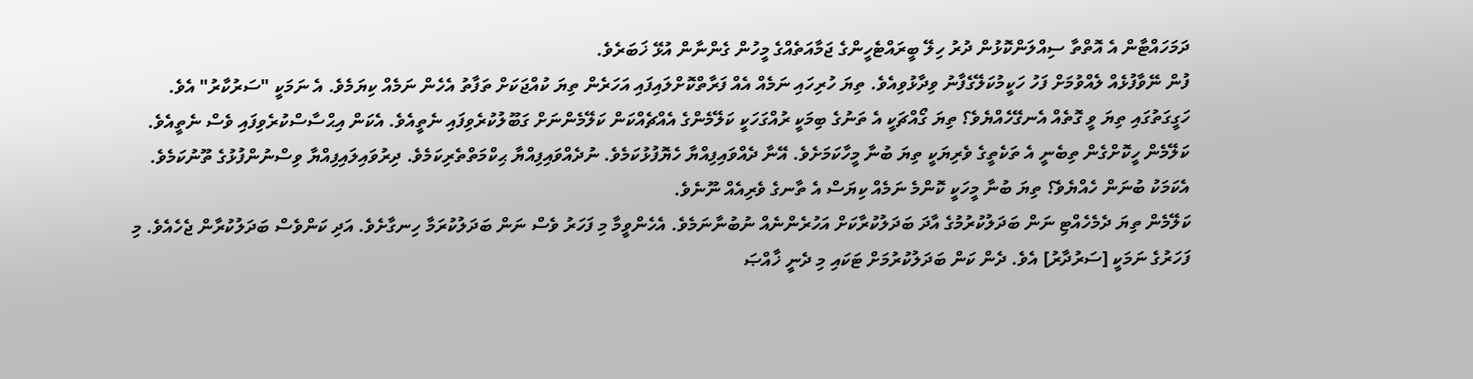ދަމަހައްޓާން އެ އޮތްތާ ސިއްލަންކޮޅުން ދުރު ހިލޭ ބީރައްޓެހީންގެ ޖަމާއަތެއްގެ މީހުން ގެންނާން އުޅޭ ޚަބަރެވެ.
ފުން ނޭވާފުޅެއް ލެއްވުމަށް ފަހު ހަކީމުކަލޭގެފާނު ވިދާޅުވިއެވެ. ތިޔަ ހުރިހައި ނަމެއް އެއް ފަރާތްކޮށްލައިފައި އަހަރެން ތިޔަ ކުއްޖަކަށް ތަފާތު އެހެން ނަމެއް ކިޔަމެވެ. އެ ނަމަކީ "ސަރުކާރު" އެވެ.
ހަގީގަތުގައި ތިޔަ ވީ ގޮތެއް އެނގޭހެއްޔެވެ؟ ތިޔަ ގޯއްޗަކީ އެ ތަނުގެ ބިމަކީ ރުއްގަހަކީ ކަލޭމެންގެ އެއްޗެއްކަން ކަލޭމެންނަށް ގަބޫލުކުރެވިފައި ނެތީއެވެ. އެކަން އިޙްސާސްކުރެވިފައި ވެސް ނެތީއެވެ. ކަލޭމެން ހީކޮށްގެން ތިބެނީ އެ ތަކެތީގެ ވެރިޔަކީ ތިޔަ ބުނާ މީހާކަމަށެވެ. އޭނާ ދެއްވައިފިއްޔާ ހެޔޮފުޅުކަމެވެ. ނުދެއްވައިފިއްޔާ ޙިކްމަތްތެރިކަމެވެ. ދިރުވައިލައިފިއްޔާ ވިސްނުންފުޅުގެ ތޫނުކަމެވެ. އެކަމަކު ބުނަން ހެއްޔެވެ؟ ތިޔަ ބުނާ މީހަކީ ކޮންމެ ނަމެއް ކިޔަސް އެ ތާނގެ ވެރިއެއް ނޫނެވެ.
ކަލޭމެން ތިޔަ ދެމެހެއްޓި ނަން ބަދަލުކުރުމުގެ އާދަ ބަދަލުކުރާކަށް އަހުރެންނެއް ނުބުނާނަމެވެ. އެހެންވީމާ މި ފަހަރު ވެސް ނަން ބަދަލުކުރަމާ ހިނގާށެވެ. އަދި ކަންވެސް ބަދަލުކުރާން ޖެހެއެވެ. މި ފަހަރުގެ ނަމަކީ [ސަރުދާރު] އެވެ. ދެން ކަން ބަދަލުކުރުމަށް ޓަކައި މި ދެނީ ޚާއްޞަ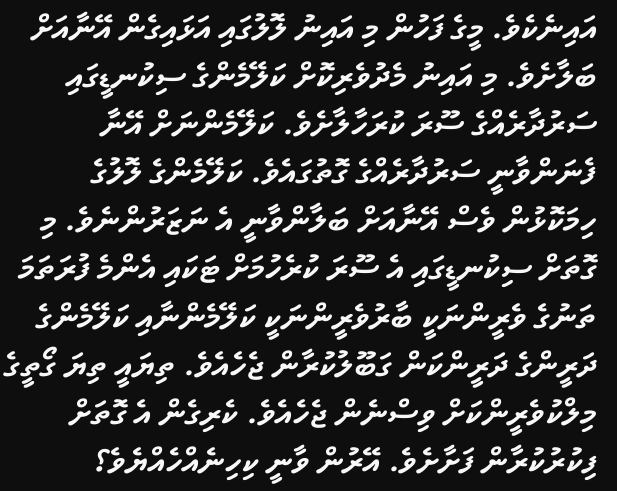އައިނެކެވެ. މީގެ ފަހުން މި އައިނު ލޮލުގައި އަޅައިގެން އޭނާއަށް ބަލާށެވެ. މި އައިނު މެދުވެރިކޮށް ކަލޭމެންގެ ސިކުނޑީގައި ސަރުދާރެއްގެ ސޫރަ ކުރަހާލާށެވެ. ކަލޭމެންނަށް އޭނާ ފެނަންވާނީ ސަރުދާރެއްގެ ގޮތުގައެވެ. ކަލޭމެންގެ ލޮލުގެ ހިމަކޮޅުން ވެސް އޭނާއަށް ބަލާންވާނީ އެ ނަޒަރުންނެވެ. މި ގޮތަށް ސިކުނޑީގައި އެ ސޫރަ ކުރެހުމަށް ޓަކައި އެންމެ ފުރަތަމަ ތަނުގެ ވެރީންނަކީ ބާރުވެރީންނަކީ ކަލޭމެންނާއި ކަލޭމެންގެ ދަރީންގެ ދަރީންކަން ގަބޫލުކުރާން ޖެހެއެވެ. ތިޔައީ ތިޔަ ގޯތީގެ މިލްކުވެރީންކަށް ވިސްނެން ޖެހެއެވެ. ކެރިގެން އެ ގޮތަށް ފިކުރުކުރާން ފަށާށެވެ. އޭރުން ވާނީ ކިހިނެއްހެއްޔެވެ؟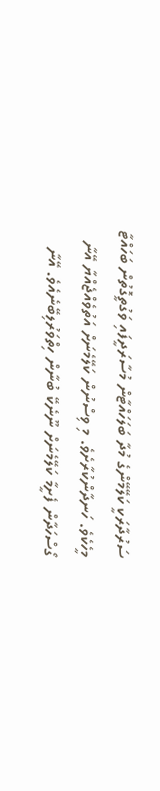ސަރުދާރަކީ ކަލޭމޭންގެ މުދާ ބަލަހައްޓާން މުސާރަދީފައި ވަގުތީގޮތުން ބަހައްޓާ މީހެކެވެ. ހަނދާންކުރާށެވެ. މި ވިސްނުން ކަލޭމެނަށް އަތުވެއްޖެއްޔާ އޭނާ ގޯސްހަދާން ފެށީމާ ކަލޭމެނަށް ނޫނެކޭ ބުނާން ހިތްވަރުލިބޭނެއެވެ. އޭނާ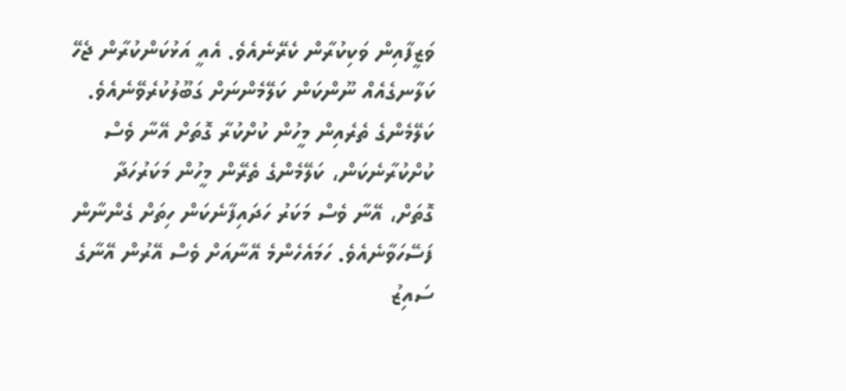ވަޒީފާއިން ވަކިކުރާން ކެރޭނެއެވެ. އެއީ އަޅުކަންކުރާން ޖެހޭ ކަލާނގެއެއް ނޫންކަން ކަލޭމެންނަށް ގަބޫލުކުރެވޭނެއެވެ. ކަލޭމެންގެ ތެރެއިން މީހުން ކުށްކުރާ ގޮތަށް އޭނާ ވެސް ކުށްކުރާނެކަން، ކަލޭމެންގެ ތެރޭން މީހުން މަކަރުހަދާ ގޮތަށް، އޭނާ ވެސް މަކަރު ހަދައިފާނެކަން ހިތަށް ގެންނާން ފަސޭހަވާނެއެވެ. ހަމައެހެންމެ އޭނާއަށް ވެސް އޭރުން އޭނާގެ ސައިޒު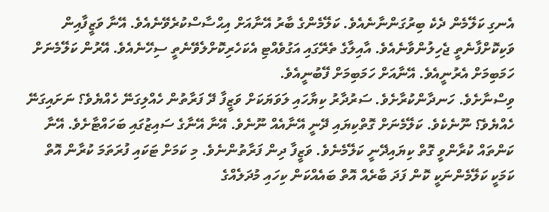އެނގި ކަލޭމެން ދެކެ ބިރުގަންނާނެއެވެ. ކަލޭމެންގެ ބާރު އޭނާއަށް އިޙްސާސްކުރެވޭނެއެވެ. އޭނާ ވަޒީފާއިން ވަކިކޮށްފާނެތީ ޖެހިލުންވާނެއެވެ. އާއިލާގެ ތެރޭގައި އަގުވެއްޓި އެކަހެރިކޮށްލެވޭނެތީ ސިހޭނެއެވެ. އޭރުން ކަލޭމެނަށް ހަމަބިމަށް އެރުނީއެވެ. އޭނާއަށް ހަމަބިމަށް ފޭބުނީއެވެ.
ވިސްނާށެވެ. ހަނދާންކުރާށެވެ. ސަރުދާރު ކިޔާހައި ލަވަޔަކަށް ވަޒީފާ ދޭ ފަރާތުން ހެއްލިގަނޭ ހެއްޔެވެ؟ ނަށައިގަނޭ ހެއްޔެވެ؟ ނޫނެކެވެ. ކަލޭމެނަށް ގޮތްކިޔައި ދޭނީ އޭނާއެއް ނޫނެވެ. އޭނާ އޭނާގެ ސައިޒުގައި ބަހައްޓާށެވެ. އޭނާ ކަންތައް ކުރާންވީ ގޮތް ކިޔައިދޭނީ ކަލޭމެނެވެ. ވަޒީފާ ދިން ފަރާތުންނެވެ. މި ކަމަށް ޓަކައި ފުރަތަމަ ކުރާން އޮތް ކަމަކީ ކަލޭމެންނަކީ ކޮން ފަދަ ބާރެއް އޮތް ބައެއްކަން ކިހައި މުދަލެއްގެ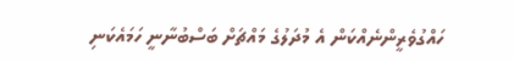ހައްގުވެރީންނެއްކަން އެ މުދަލުގެ މައްޗަށް ބަސްބުނާނީ ހަމައެކަނި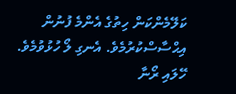ކަލޭމެންކަން ހިތުގެ އެންމެ ފުނުން އިޙްސާސްކުރުމެވެ. އެނގި ލޯ ހުޅުވުމެވެ. ހޭލައި ރޯނާ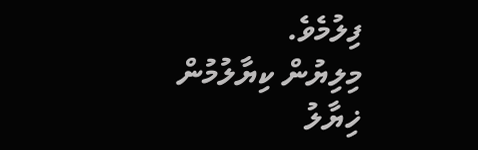ފިލުމެވެ.
މިލިޔުން ކިޔާލުމުން
ޚިޔާލު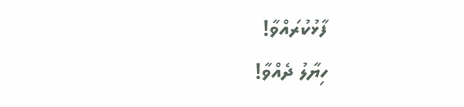ފާޅުކުރައްވާ!
ހިޔާލު ދެއްވާ!